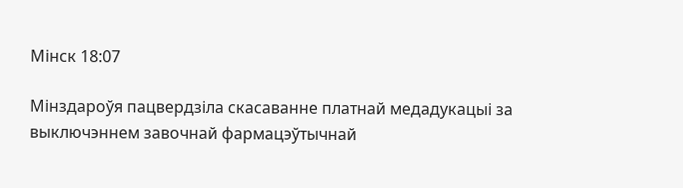Мінск 18:07

Мінздароўя пацвердзіла скасаванне платнай медадукацыі за выключэннем завочнай фармацэўтычнай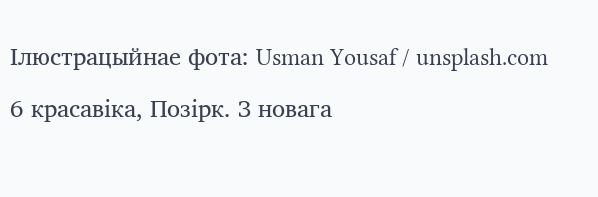Ілюстрацыйнае фота: Usman Yousaf / unsplash.com

6 красавіка, Позірк. З новага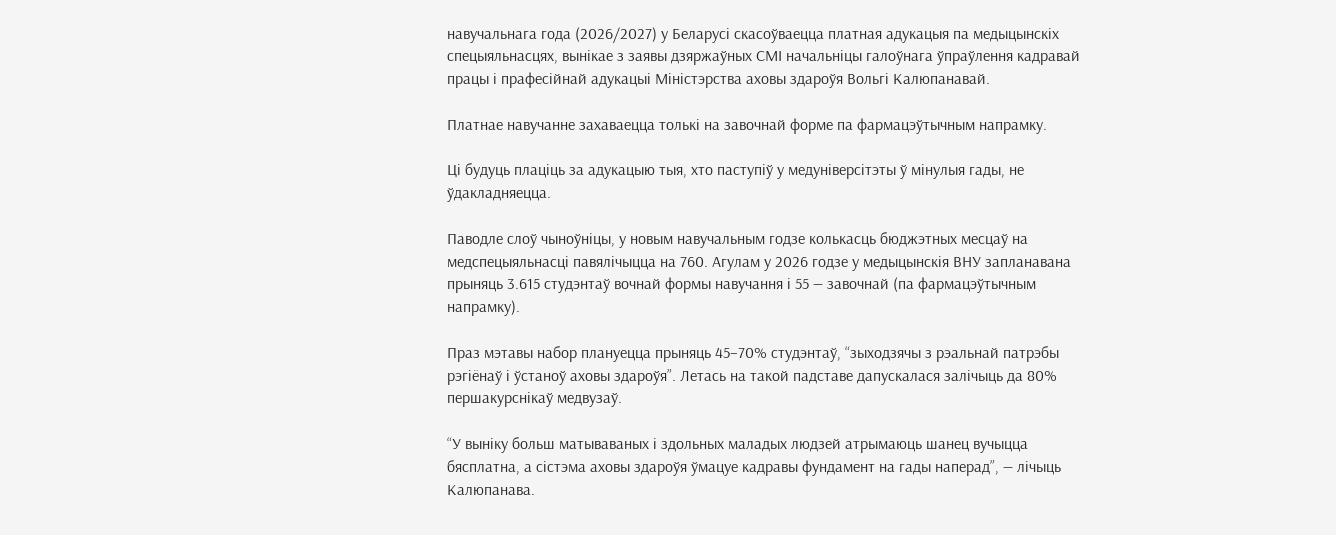навучальнага года (2026/2027) у Беларусі скасоўваецца платная адукацыя па медыцынскіх спецыяльнасцях, вынікае з заявы дзяржаўных СМІ начальніцы галоўнага ўпраўлення кадравай працы і прафесійнай адукацыі Міністэрства аховы здароўя Вольгі Калюпанавай.

Платнае навучанне захаваецца толькі на завочнай форме па фармацэўтычным напрамку.

Ці будуць плаціць за адукацыю тыя, хто паступіў у медуніверсітэты ў мінулыя гады, не ўдакладняецца.

Паводле слоў чыноўніцы, у новым навучальным годзе колькасць бюджэтных месцаў на медспецыяльнасці павялічыцца на 760. Агулам у 2026 годзе у медыцынскія ВНУ запланавана прыняць 3.615 студэнтаў вочнай формы навучання і 55 — завочнай (па фармацэўтычным напрамку).

Праз мэтавы набор плануецца прыняць 45–70% студэнтаў, “зыходзячы з рэальнай патрэбы рэгіёнаў і ўстаноў аховы здароўя”. Летась на такой падставе дапускалася залічыць да 80% першакурснікаў медвузаў.

“У выніку больш матываваных і здольных маладых людзей атрымаюць шанец вучыцца бясплатна, а сістэма аховы здароўя ўмацуе кадравы фундамент на гады наперад”, — лічыць Калюпанава.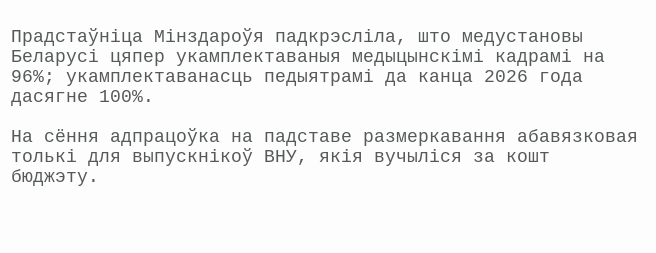Прадстаўніца Мінздароўя падкрэсліла, што медустановы Беларусі цяпер укамплектаваныя медыцынскімі кадрамі на 96%; укамплектаванасць педыятрамі да канца 2026 года дасягне 100%.

На сёння адпрацоўка на падставе размеркавання абавязковая толькі для выпускнікоў ВНУ, якія вучыліся за кошт бюджэту.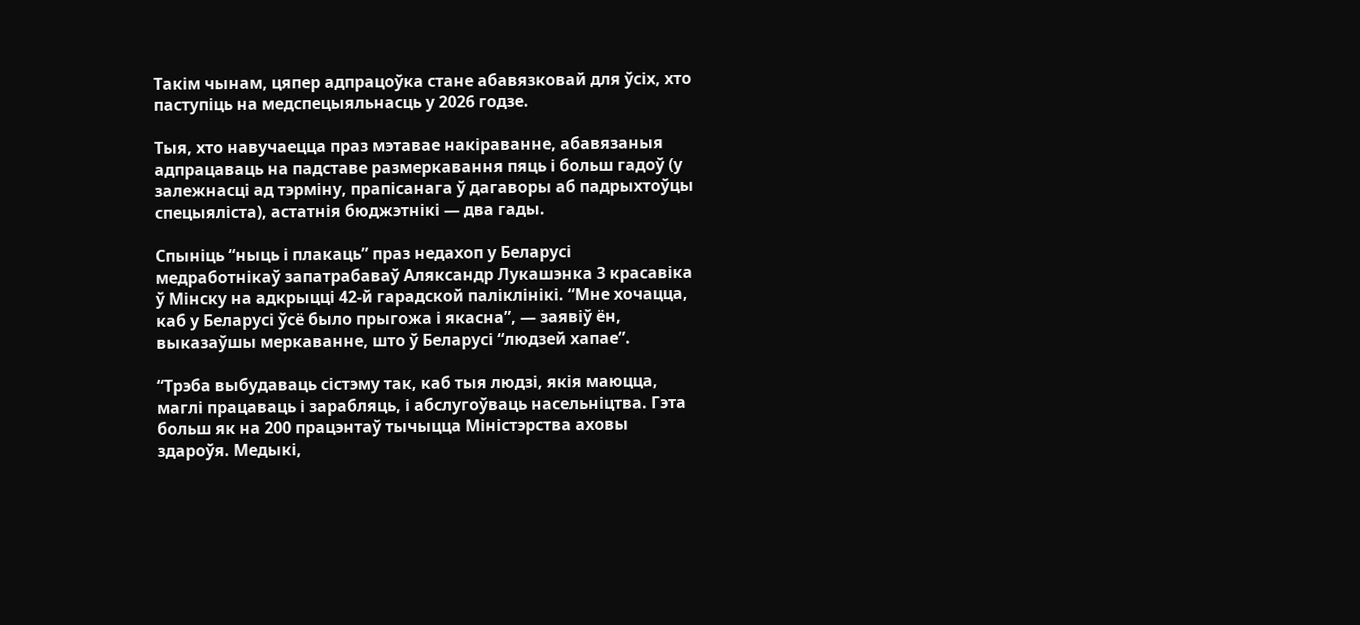Такім чынам, цяпер адпрацоўка стане абавязковай для ўсіх, хто паступіць на медспецыяльнасць у 2026 годзе.

Тыя, хто навучаецца праз мэтавае накіраванне, абавязаныя адпрацаваць на падставе размеркавання пяць і больш гадоў (у залежнасці ад тэрміну, прапісанага ў дагаворы аб падрыхтоўцы спецыяліста), астатнія бюджэтнікі — два гады.

Спыніць “ныць і плакаць” праз недахоп у Беларусі медработнікаў запатрабаваў Аляксандр Лукашэнка 3 красавіка ў Мінску на адкрыцці 42-й гарадской паліклінікі. “Мне хочацца, каб у Беларусі ўсё было прыгожа і якасна”, — заявіў ён, выказаўшы меркаванне, што ў Беларусі “людзей хапае”.

“Трэба выбудаваць сістэму так, каб тыя людзі, якія маюцца, маглі працаваць і зарабляць, і абслугоўваць насельніцтва. Гэта больш як на 200 працэнтаў тычыцца Міністэрства аховы здароўя. Медыкі,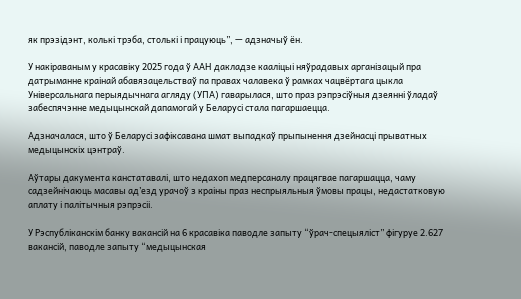як прэзідэнт, колькі трэба, столькі і працуюць”, — адзначыў ён.

У накіраваным у красавіку 2025 года ў ААН дакладзе кааліцыі няўрадавых арганізацый пра датрыманне краінай абавязацельстваў па правах чалавека ў рамках чацвёртага цыкла Універсальнага перыядычнага агляду (УПА) гаварылася, што праз рэпрэсіўныя дзеянні ўладаў забеспячэнне медыцынскай дапамогай у Беларусі стала пагаршаецца.

Адзначалася, што ў Беларусі зафіксавана шмат выпадкаў прыпынення дзейнасці прыватных медыцынскіх цэнтраў.

Аўтары дакумента канстатавалі, што недахоп медперсаналу працягвае пагаршацца, чаму садзейнічаюць масавы ад’езд урачоў з краіны праз неспрыяльныя ўмовы працы, недастатковую аплату і палітычныя рэпрэсіі.

У Рэспубліканскім банку вакансій на 6 красавіка паводле запыту “ўрач-спецыяліст” фігуруе 2.627 вакансій, паводле запыту “медыцынская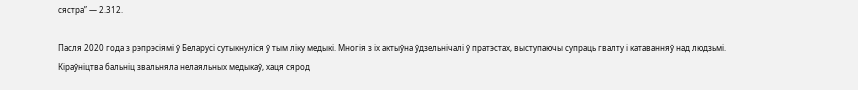сястра” — 2.312.

Пасля 2020 года з рэпрэсіямі ў Беларусі сутыкнуліся ў тым ліку медыкі. Многія з іх актыўна ўдзельнічалі ў пратэстах, выступаючы супраць гвалту і катаванняў над людзьмі. Кіраўніцтва бальніц звальняла нелаяльных медыкаў, хаця сярод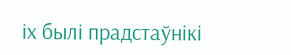іх былі прадстаўнікі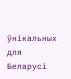ўнікальных для Беларусі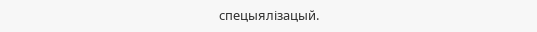спецыялізацый.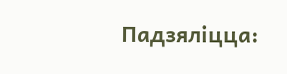Падзяліцца: